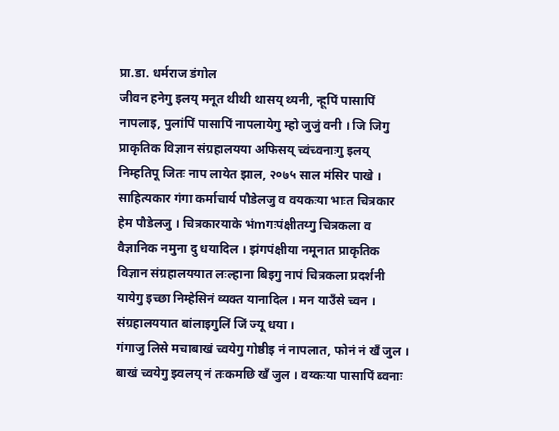प्रा.डा. धर्मराज डंगोल
जीवन हनेगु इलय् मनूत थीथी थासय् थ्यनी, न्हूपिं पासापिं नापलाइ, पुलांपिं पासापिं नापलायेगु म्हो जुजुं वनी । जि जिगु प्राकृतिक विज्ञान संग्रहालयया अफिसय् च्वंच्वनाःगु इलय् निम्हतिपू जितः नाप लायेत झाल, २०७५ साल मंसिर पाखे । साहित्यकार गंगा कर्माचार्य पौडेलजु व वयकःया भाःत चित्रकार हेम पौडेलजु । चित्रकारयाके भंmगःपंक्षीतय्गु चित्रकला व वैज्ञानिक नमुना दु धयादिल । झंगपंक्षीया नमूनात प्राकृतिक विज्ञान संग्रहालययात लःल्हाना बिइगु नापं चित्रकला प्रदर्शनी यायेगु इच्छा निम्हेसिनं व्यक्त यानादिल । मन याउँसे च्वन । संग्रहालययात बांलाइगुलिं जिं ज्यू धया ।
गंगाजु लिसे मचाबाखं च्वयेगु गोष्ठीइ नं नापलात, फोनं नं खँ जुल । बाखं च्वयेगु झ्वलय् नं तःकमछि खँ जुल । वय्कःया पासापिं ब्वनाः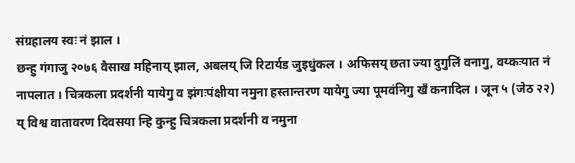संग्रहालय स्वः नं झाल ।
छन्हु गंगाजु २०७६ वैसाख महिनाय् झाल, अबलय् जि रिटार्यड जुइधुंकल । अफिसय् छता ज्या दुगुलिं वनागु, वय्कःयात नं नापलात । चित्रकला प्रदर्शनी यायेगु व झंगःपंक्षीया नमुना हस्तान्तरण यायेगु ज्या पूमवंनिगु खँ कनादिल । जून ५ (जेठ २२) य् विश्व वातावरण दिवसया न्हि कुन्हु चित्रकला प्रदर्शनी व नमुना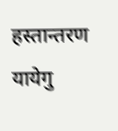हस्तान्तरण यायेगु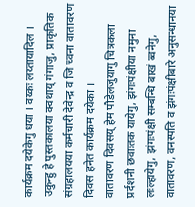कार्यक्रम दयेकेगु धया । वय्कः लय्तायादिल । उकुन्हु हे पुस्तकालया क्वथाय् गंगाजु, प्राकृतिक संग्रहालयया कर्मचारी देवेन्द्र व जि च्वना वातावरण दिवस हनेत कार्यक्रम दयेका ।
वातावरण दिवसय् हेम पौडेलजुयागु चित्रकला प्रर्दशनी छवाःतक यायेगु, झंगःपंक्षीया नमुना लःल्हायेगु, झंगःपंक्षी सम्बन्धि बाखं ब्वनेगु, वातावरण, वनस्पति व झंगःपंक्षीबारे अनुसन्धानया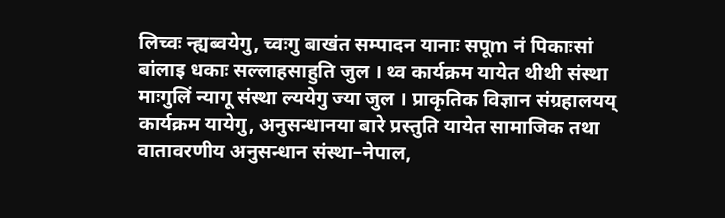लिच्वः न्ह्यब्वयेगु, च्वःगु बाखंत सम्पादन यानाः सपूm नं पिकाःसां बांलाइ धकाः सल्लाहसाहुति जुल । थ्व कार्यक्रम यायेत थीथी संस्था माःगुलिं न्यागू संस्था ल्ययेगु ज्या जुल । प्राकृतिक विज्ञान संग्रहालयय् कार्यक्रम यायेगु, अनुसन्धानया बारे प्रस्तुति यायेत सामाजिक तथा वातावरणीय अनुसन्धान संस्था–नेपाल,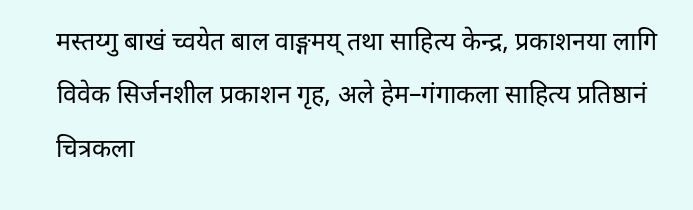मस्तय्गु बाखं च्वयेत बाल वाङ्गमय् तथा साहित्य केन्द्र, प्रकाशनया लागि विवेक सिर्जनशील प्रकाशन गृह, अले हेम–गंगाकला साहित्य प्रतिष्ठानं चित्रकला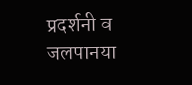प्रदर्शनी व जलपानया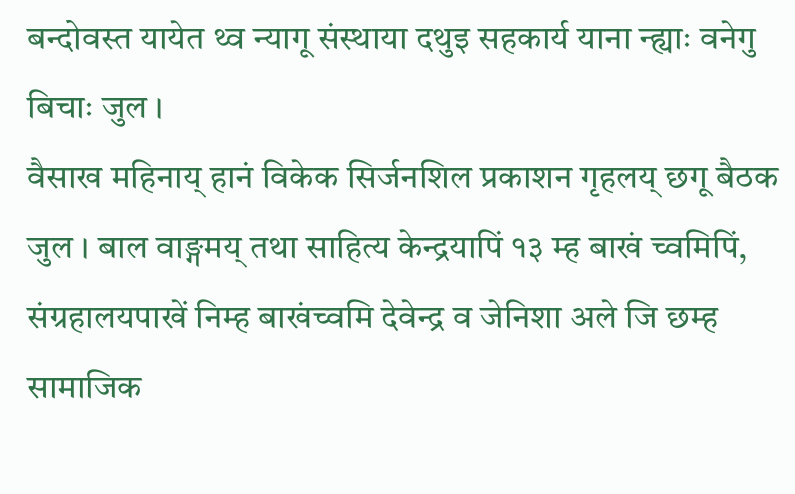बन्दोवस्त यायेत थ्व न्यागू संस्थाया दथुइ सहकार्य याना न्ह्याः वनेगु बिचाः जुल ।
वैसाख महिनाय् हानं विकेक सिर्जनशिल प्रकाशन गृहलय् छगू बैठक जुल । बाल वाङ्गमय् तथा साहित्य केन्द्रयापिं १३ म्ह बाखं च्वमिपिं, संग्रहालयपाखें निम्ह बाखंच्वमि देवेन्द्र व जेनिशा अले जि छम्ह सामाजिक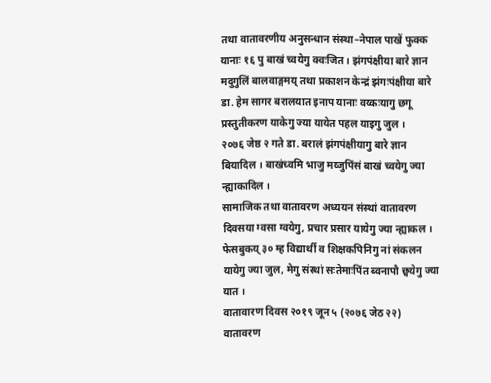तथा वातावरणीय अनुसन्धान संस्था–नेपाल पाखें फुक्क यानाः १६ पु बाखं च्वयेगु क्वःजित । झंगपंक्षीया बारे ज्ञान मदुगुलिं बालवाङ्गमय् तथा प्रकाशन केन्द्रं झंगःपंक्षीया बारे डा. हेम सागर बरालयात इनाप यानाः वय्कःयागु छगू प्रस्तुतीकरण याकेगु ज्या यायेत पहल याइगु जुल ।
२०७६ जेष्ठ २ गते डा. बरालं झंगपंक्षीयागु बारे ज्ञान बियादिल । बाखंच्वमि भाजु मय्जुपिंसं बाखं च्वयेगु ज्या न्ह्याकादिल ।
सामाजिक तथा वातावरण अध्ययन संस्थां वातावरण दिवसया ग्वसा ग्वयेगु, प्रचार प्रसार यायेगु ज्या न्ह्याकल । फेसबुकय् ३० म्ह विद्यार्थी व शिक्षकपिनिगु नां संकलन यायेगु ज्या जुल, मेगु संस्थां सःतेमाःपिंत ब्वनापौ छ्वयेगु ज्या यात ।
वातावारण दिवस २०१९ जून ५ (२०७६ जेठ २२)
वातावरण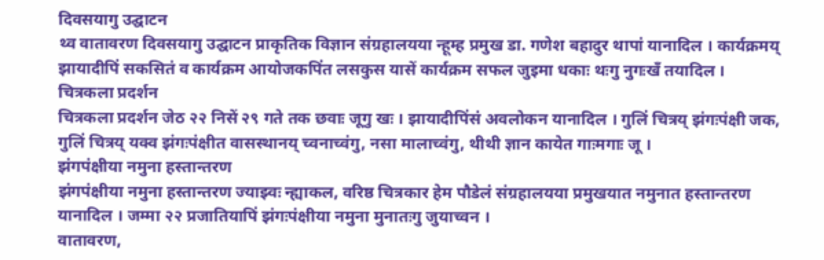दिवसयागु उद्घाटन
थ्व वातावरण दिवसयागु उद्घाटन प्राकृतिक विज्ञान संग्रहालयया न्हूम्ह प्रमुख डा. गणेश बहादुर थापां यानादिल । कार्यक्रमय् झायादीपिं सकसितं व कार्यक्रम आयोजकपिंत लसकुस यासें कार्यक्रम सफल जुइमा धकाः थःगु नुगःखँ तयादिल ।
चित्रकला प्रदर्शन
चित्रकला प्रदर्शन जेठ २२ निसें २९ गते तक छवाः जूगु खः । झायादीपिंसं अवलोकन यानादिल । गुलिं चित्रय् झंगःपंक्षी जक, गुलिं चित्रय् यक्व झंगःपंक्षीत वासस्थानय् च्वनाच्वंगु, नसा मालाच्वंगु, थीथी ज्ञान कायेत गाःमगाः जू ।
झंगपंक्षीया नमुना हस्तान्तरण
झंगपंक्षीया नमुना हस्तान्तरण ज्याझ्वः न्ह्याकल, वरिष्ठ चित्रकार हेम पौडेलं संग्रहालयया प्रमुखयात नमुनात हस्तान्तरण यानादिल । जम्मा २२ प्रजातियापिं झंगःपंक्षीया नमुना मुनातःगु जुयाच्वन ।
वातावरण,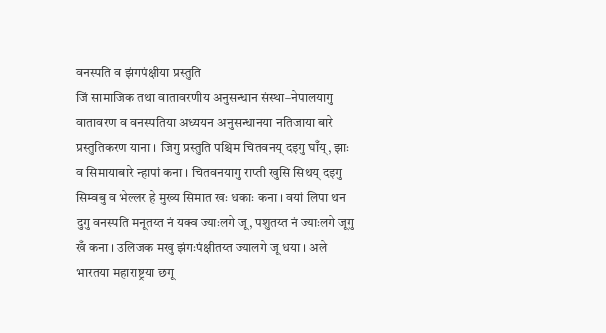वनस्पति व झंगपंक्षीया प्रस्तुति
जिं सामाजिक तथा वातावरणीय अनुसन्धान संस्था–नेपालयागु वातावरण व वनस्पतिया अध्ययन अनुसन्धानया नतिजाया बारे प्रस्तुतिकरण याना । जिगु प्रस्तुति पश्चिम चितवनय् दइगु घाँय्, झाः व सिमायाबारे न्हापां कना । चितवनयागु राप्ती खुसि सिथय् दइगु सिम्वबु व भेल्लर हे मुख्य सिमात खः धकाः कना । वयां लिपा थन दुगु वनस्पति मनूतय्त नं यक्व ज्याःलगे जू, पशुतय्त नं ज्याःलगे जूगु खँ कना । उलिजक मखु झंगःपंक्षीतय्त ज्यालगे जू धया । अले भारतया महाराष्ट्रया छगू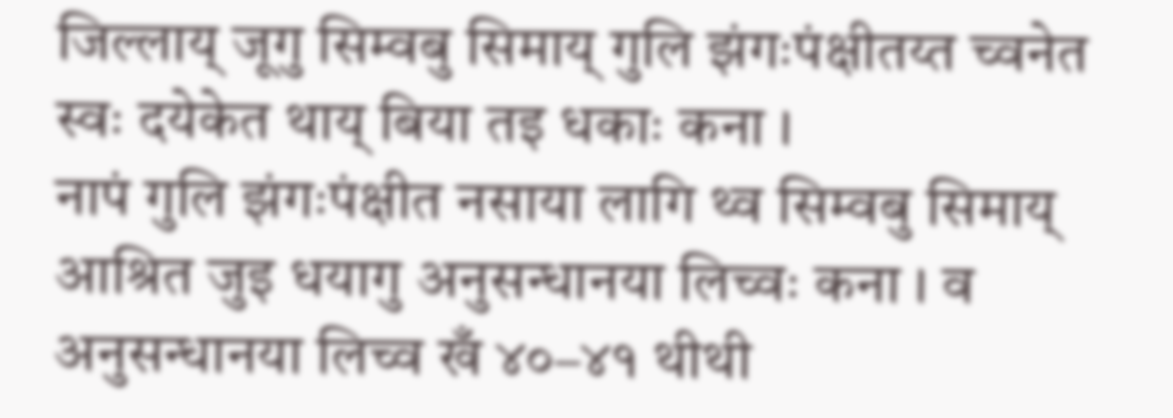जिल्लाय् जूगु सिम्वबु सिमाय् गुलि झंगःपंक्षीतय्त च्वनेत स्वः दयेकेत थाय् बिया तइ धकाः कना ।
नापं गुलि झंगःपंक्षीत नसाया लागि थ्व सिम्वबु सिमाय् आश्रित जुइ धयागु अनुसन्धानया लिच्वः कना । व अनुसन्धानया लिच्व खँ ४०–४१ थीथी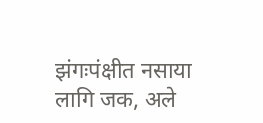झंगःपंक्षीत नसाया लागि जक, अले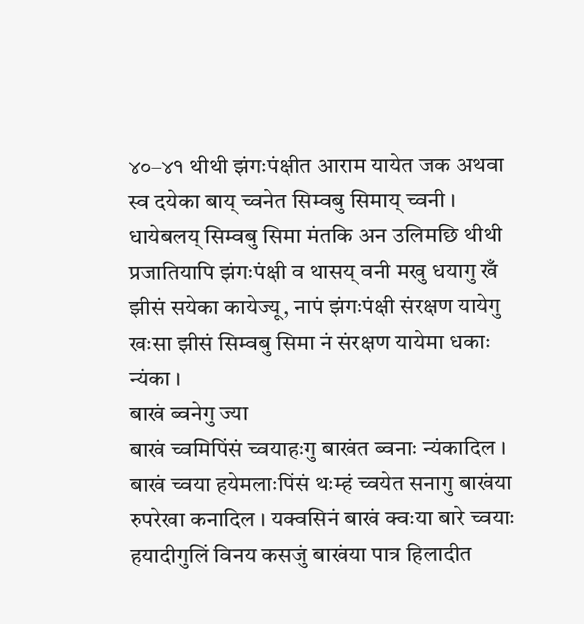४०–४१ थीथी झंगःपंक्षीत आराम यायेत जक अथवा स्व दयेका बाय् च्वनेत सिम्वबु सिमाय् च्वनी । धायेबलय् सिम्वबु सिमा मंतकि अन उलिमछि थीथी प्रजातियापि झंगःपंक्षी व थासय् वनी मखु धयागु खँ झीसं सयेका कायेज्यू, नापं झंगःपंक्षी संरक्षण यायेगु खःसा झीसं सिम्वबु सिमा नं संरक्षण यायेमा धकाः न्यंका ।
बाखं ब्वनेगु ज्या
बाखं च्वमिपिंसं च्वयाहःगु बाखंत ब्वनाः न्यंकादिल । बाखं च्वया हयेमलाःपिंसं थःम्हं च्वयेत सनागु बाखंया रुपरेखा कनादिल । यक्वसिनं बाखं क्वःया बारे च्वयाः हयादीगुलिं विनय कसजुं बाखंया पात्र हिलादीत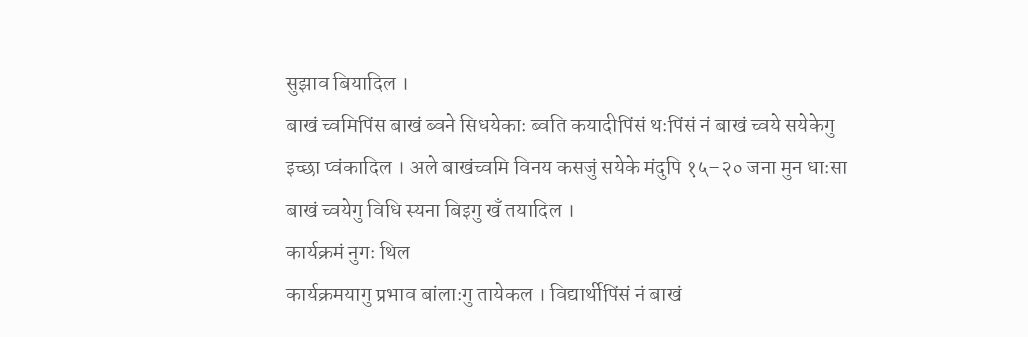सुझाव बियादिल ।
बाखं च्वमिपिंस बाखं ब्वने सिधयेकाः ब्वति कयादीपिंसं थःपिंसं नं बाखं च्वये सयेकेगु इच्छा प्वंकादिल । अले बाखंच्वमि विनय कसजुं सयेके मंदुपि १५–२० जना मुन धाःसा बाखं च्वयेगु विधि स्यना बिइगु खँ तयादिल ।
कार्यक्रमं नुगः थिल
कार्यक्रमयागु प्रभाव बांलाःगु तायेकल । विद्यार्थीपिंसं नं बाखं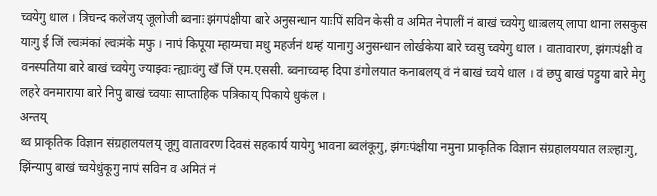च्वयेगु धाल । त्रिचन्द कलेजय् जूलोजी ब्वनाः झंगपंक्षीया बारे अनुसन्धान याःपिं सविन केसी व अमित नेपालीं नं बाखं च्वयेगु धाःबलय् लापा थाना लसकुस याःगु ई जिं ल्वःमंकां ल्वःमंके मफु । नापं किपूया म्हाय्मचा मधु महर्जनं थम्हं यानागु अनुसन्धान लोर्खकेया बारे च्वसु च्वयेगु धाल । वातावारण, झंगःपंक्षी व वनस्पतिया बारे बाखं च्वयेगु ज्याझ्वः न्ह्याःवंगु खँ जिं एम.एससी. ब्वनाच्वम्ह दिपा डंगोलयात कनाबलय् वं नं बाखं च्वये धाल । वं छपु बाखं पट्टुया बारे मेगु लहरे वनमाराया बारे निपु बाखं च्वयाः साप्ताहिक पत्रिकाय् पिकाये धुकंल ।
अन्तय्
थ्व प्राकृतिक विज्ञान संग्रहालयलय् जूगु वातावरण दिवसं सहकार्य यायेगु भावना ब्वलंकूगु, झंगःपंक्षीया नमुना प्राकृतिक विज्ञान संग्रहालययात लःल्हाःगु, झिंन्यापु बाखं च्वयेधुंकूगु नापं सविन व अमितं नं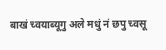बाखं च्वयाब्यूगु अले मधुं नं छपु च्वसू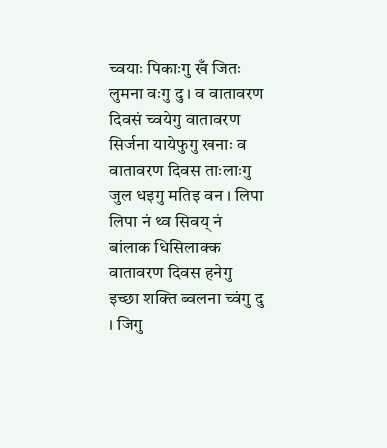च्वयाः पिकाःगु खँ जितः लुमना वःगु दु । व वातावरण दिवसं च्वयेगु वातावरण सिर्जना यायेफुगु खनाः व वातावरण दिवस ताःलाःगु जुल धइगु मतिइ वन । लिपा लिपा नं थ्व सिवय् नं बांलाक धिसिलाक्क वातावरण दिवस हनेगु इच्छा शक्ति ब्वलना च्वंगु दु । जिगु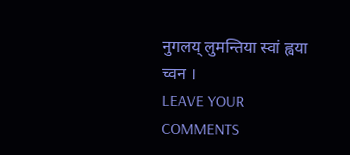नुगलय् लुमन्तिया स्वां ह्वया च्वन ।
LEAVE YOUR COMMENTS